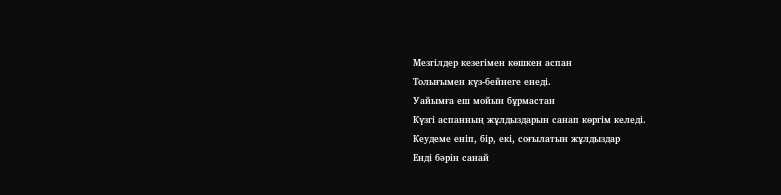Мезгілдер кезегімен көшкен аспан
Толығымен күз-бейнеге енеді.
Уайымға еш мойын бұрмастан
Күзгі аспанның жұлдыздарын санап көргім келеді.
Кеудеме еніп, бір, екі, соғылатын жұлдыздар
Енді бәрін санай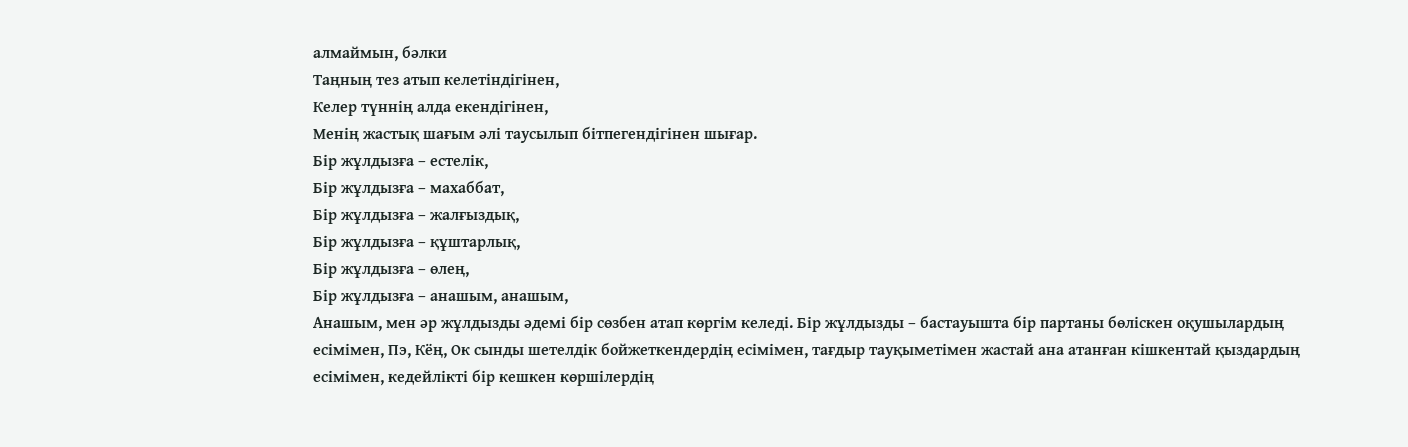алмаймын, бәлки
Таңның тез атып келетіндігінен,
Келер түннің алда екендігінен,
Менің жастық шағым әлі таусылып бітпегендігінен шығар.
Бір жұлдызға – естелік,
Бір жұлдызға – махаббат,
Бір жұлдызға – жалғыздық,
Бір жұлдызға – құштарлық,
Бір жұлдызға – өлең,
Бір жұлдызға – анашым, анашым,
Анашым, мен әр жұлдызды әдемі бір сөзбен атап көргім келеді. Бір жұлдызды – бастауышта бір партаны бөліскен оқушылардың есімімен, Пэ, Кёң, Ок сынды шетелдік бойжеткендердің есімімен, тағдыр тауқыметімен жастай ана атанған кішкентай қыздардың есімімен, кедейлікті бір кешкен көршілердің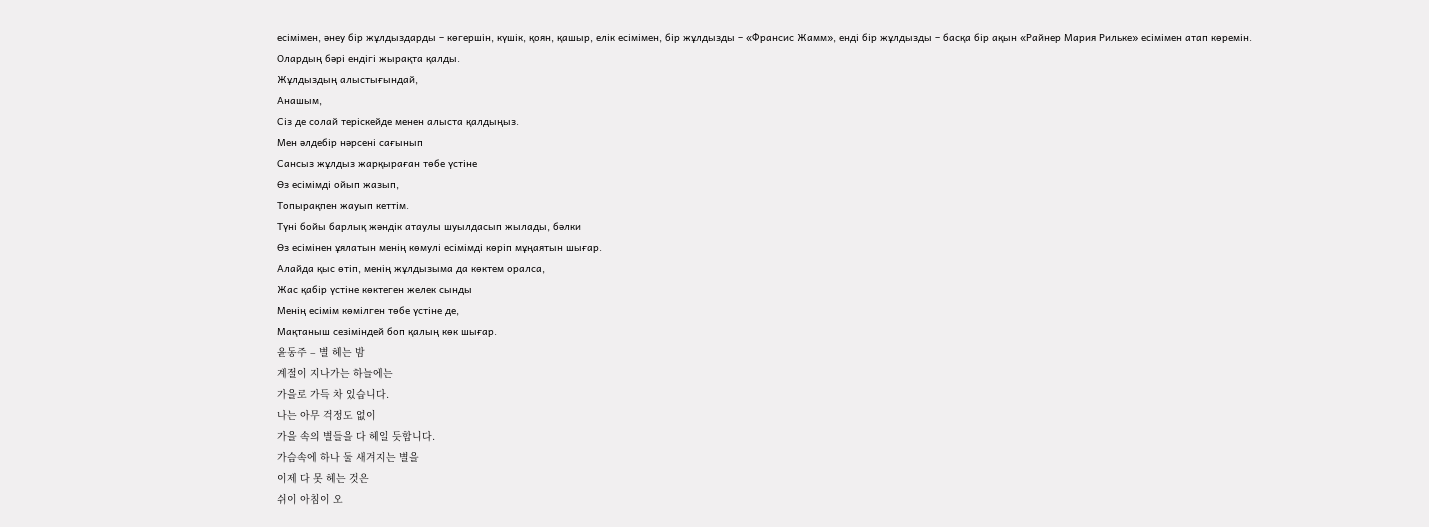есімімен, әнеу бір жұлдыздарды – көгершін, күшік, қоян, қашыр, елік есімімен, бір жұлдызды – «Франсис Жамм», енді бір жұлдызды – басқа бір ақын «Райнер Мария Рильке» есімімен атап көремін.
Олардың бәрі ендігі жырақта қалды.
Жұлдыздың алыстығындай,
Анашым,
Сіз де солай теріскейде менен алыста қалдыңыз.
Мен әлдебір нәрсені сағынып
Сансыз жұлдыз жарқыраған төбе үстіне
Өз есімімді ойып жазып,
Топырақпен жауып кеттім.
Түні бойы барлық жәндік атаулы шуылдасып жылады, бәлки
Өз есімінен ұялатын менің көмулі есімімді көріп мұңаятын шығар.
Алайда қыс өтіп, менің жұлдызыма да көктем оралса,
Жас қабір үстіне көктеген желек сынды
Менің есімім көмілген төбе үстіне де,
Мақтаныш сезіміндей боп қалың көк шығар.
윤동주 – 별 헤는 밤
계절이 지나가는 하늘에는
가을로 가득 차 있습니다.
나는 아무 걱정도 없이
가을 속의 별들을 다 헤일 듯합니다.
가슴속에 하나 둘 새겨지는 별을
이제 다 못 헤는 것은
쉬이 아침이 오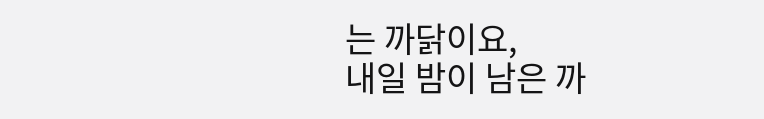는 까닭이요,
내일 밤이 남은 까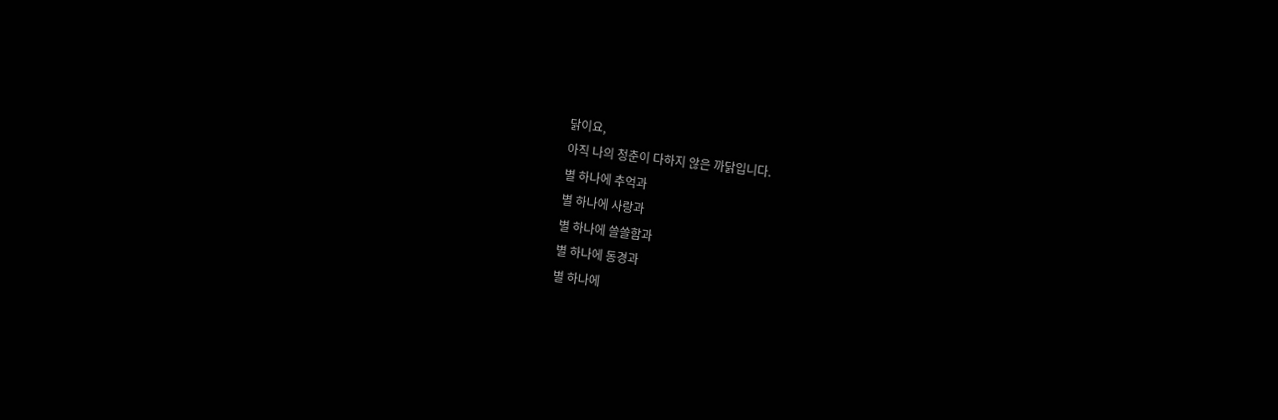닭이요,
아직 나의 청춘이 다하지 않은 까닭입니다.
별 하나에 추억과
별 하나에 사랑과
별 하나에 쓸쓸함과
별 하나에 동경과
별 하나에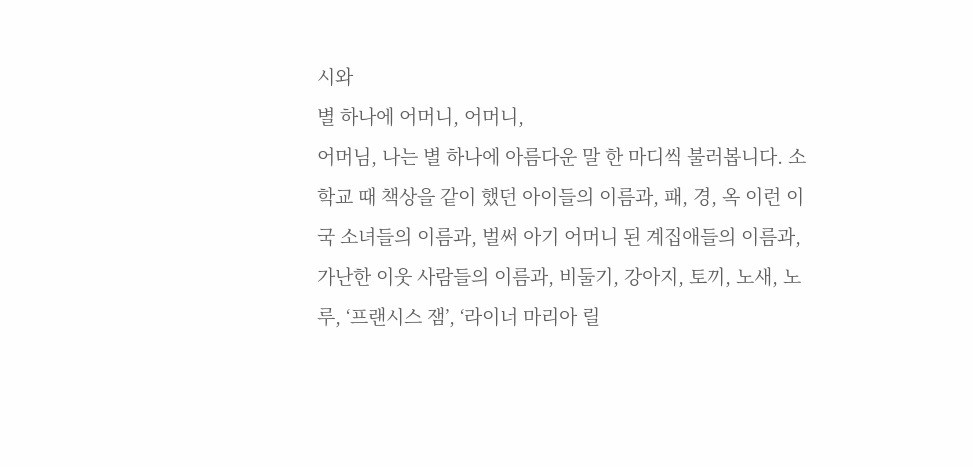시와
별 하나에 어머니, 어머니,
어머님, 나는 별 하나에 아름다운 말 한 마디씩 불러봅니다. 소학교 때 책상을 같이 했던 아이들의 이름과, 패, 경, 옥 이런 이국 소녀들의 이름과, 벌써 아기 어머니 된 계집애들의 이름과, 가난한 이웃 사람들의 이름과, 비둘기, 강아지, 토끼, 노새, 노루, ‘프랜시스 잼’, ‘라이너 마리아 릴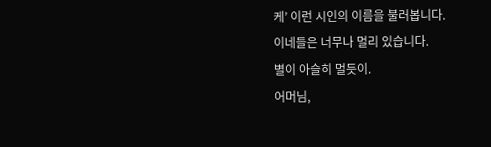케’ 이런 시인의 이름을 불러봅니다.
이네들은 너무나 멀리 있습니다.
별이 아슬히 멀듯이.
어머님,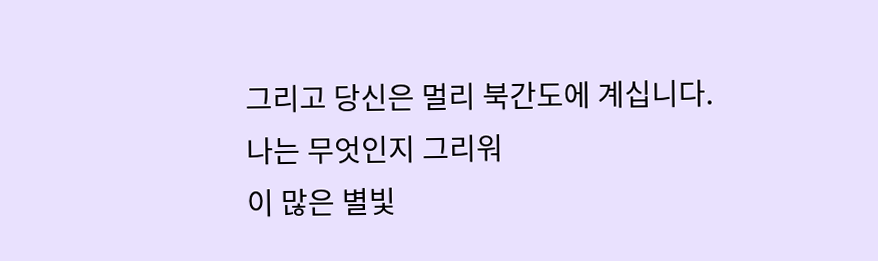그리고 당신은 멀리 북간도에 계십니다.
나는 무엇인지 그리워
이 많은 별빛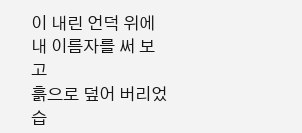이 내린 언덕 위에
내 이름자를 써 보고
흙으로 덮어 버리었습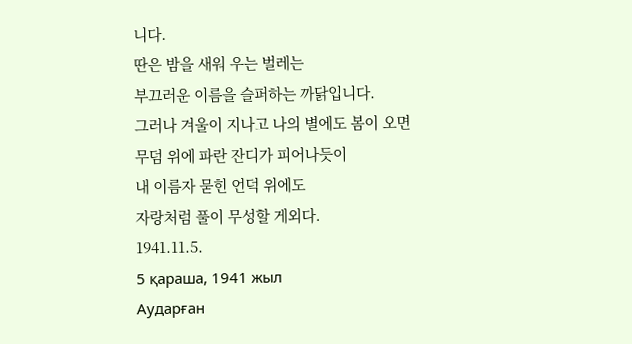니다.
딴은 밤을 새워 우는 벌레는
부끄러운 이름을 슬퍼하는 까닭입니다.
그러나 겨울이 지나고 나의 별에도 봄이 오면
무덤 위에 파란 잔디가 피어나듯이
내 이름자 묻힌 언덕 위에도
자랑처럼 풀이 무성할 게외다.
1941.11.5.
5 қараша, 1941 жыл
Аударған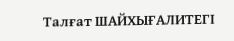Талғат ШАЙХЫҒАЛИТЕГІ